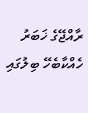ރާއްޖޭގެ ޚަބަރު
ހެއްކާބެހޭ ބިލުގައި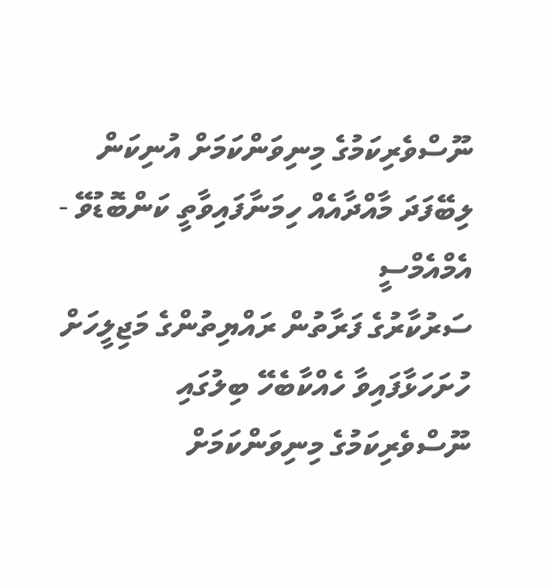ނޫސްވެރިކަމުގެ މިނިވަންކަމަށް އުނިކަން ލިބޭފަދަ މާއްދާއެއް ހިމަނާފައިވާތީ ކަންބޮޑުވޭ - އެމްއެމްސީ
ސަރުކާރުގެ ފަރާތުން ރައްޔިތުންގެ މަޖިލީހަށް ހުށަހަޅާފައިވާ ހެއްކާބެހޭ ބިލުގައި ނޫސްވެރިކަމުގެ މިނިވަންކަމަށް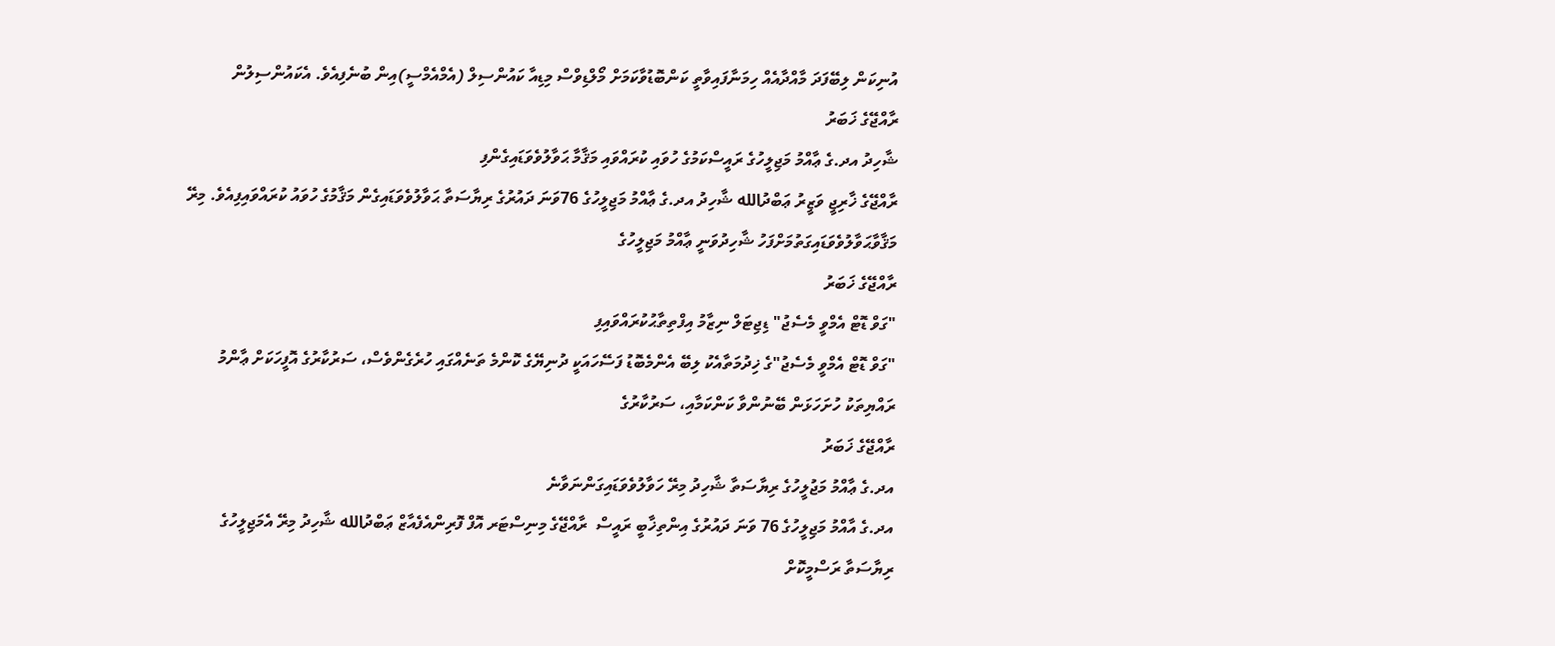އުނިކަން ލިބޭފަދަ މާއްދާއެއް ހިމަނާފައިވާތީ ކަންބޮޑުވާކަމަށް މޯލްޑިވްސް މިޑިއާ ކައުންސިލް (އެމްއެމްސީ)އިން ބުނެފިއެވެ. އެކައުންސިލުން
ރާއްޖޭގެ ޚަބަރު
ޝާހިދު އދ.ގެ ޢާއްމު މަޖިލީހުގެ ރައީސްކަމުގެ ހުވައި ކުރައްވައި މަޤާމާ ޙަވާލުވެވަޑައިގެންފި
ރާއްޖޭގެ ޚާރިޖީ ވަޒީރު ޢަބްދުالله ޝާހިދު އދ.ގެ ޢާއްމު މަޖިލީހުގެ 76ވަނަ ދައުރުގެ ރިޔާސަތާ ޙަވާލުވެވަޑައިގެން މަޤާމުގެ ހުވައު ކުރައްވައިފިއެވެ. މިރޭ މަޤާވާޙަވާލުވެވަޑައިގަތުމަށްފަހު ޝާހިދުވަނީ ޢާއްމު މަޖިލީހުގެ
ރާއްޖޭގެ ޚަބަރު
"ގަވް ޑޮޓް އެމްވީ މެސެޖު" ޑިޖިޓަލް ނިޒާމު އިފްތިތާޙުކުރައްވައިފި
"ގަވް ޑޮޓް އެމްވީ މެސެޖު"ގެ ޚިދުމަތާއެކު ލިބޭ އެންމެބޮޑު ފަސޭހައަކީ ދުނިޔޭގެ ކޮންމެ ތަނެއްގައި ހުރެގެންވެސް، ސަރުކާރުގެ އޮފީހަކަށް ޢާންމު ރައްޔިތަކު ހުށަހަޅަން ބޭނުންވާ ކަންކަމާއި، ސަރުކާރުގެ
ރާއްޖޭގެ ޚަބަރު
އދ.ގެ ޢާއްމު މަޖުލީހުގެ ރިޔާސަތާ ޝާހިދު މިރޭ ހަވާލުވެވަޑައިގަންނަވާނެ
އދ.ގެ އާއްމު މަޖިލީހުގެ 76 ވަނަ ދައުރުގެ އިންތިޚާބީ ރައީސް  ރާއްޖޭގެ މިނިސްޓަރ އޮފް ފޮރިންއެފެއާޒް ޢަބްދުالله ޝާހިދު މިރޭ އެމަޖިލީހުގެ ރިޔާސަތާ ރަސްމީކޮށް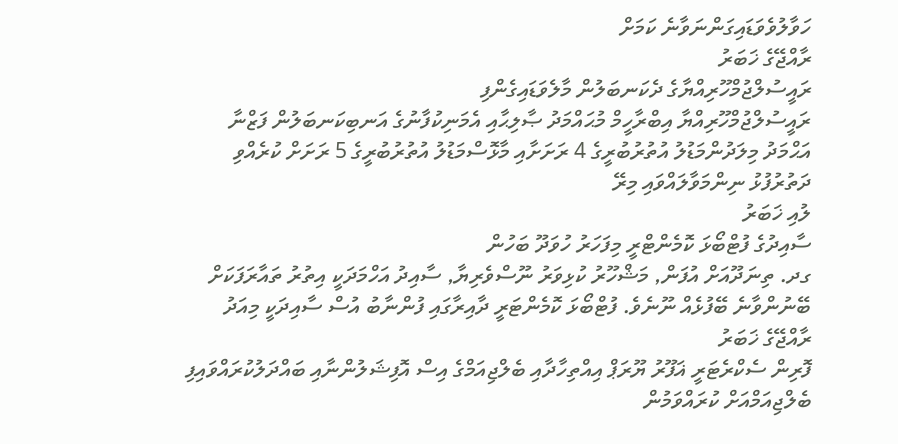ހަވާލުވެވަޑައިގަންނަވާނެ ކަމަށް
ރާއްޖޭގެ ޚަބަރު
ރައީސުލްޖުމްހޫރިއްޔާގެ ދެކަނބަލުން މާލެވަޑައިގެންފި
ރައީސުލްޖުމްހޫރިއްޔާ އިބްރާހީމް މުޙައްމަދު ޞާލިޙާއި އެމަނިކުފާނުގެ އަނބިކަނބަލުން ފަޒްނާ އަޙްމަދު މިލަދުންމަޑުލު އުތުރުބުރީގެ 4 ރަށަށާއި މާޅޮސްމަޑުލު އުތުރުބުރީގެ 5 ރަށަށް ކުރެއްވި ދަތުރުފުޅު ނިންމަވާލައްވައި މިރޭ
ލުއި ޚަބަރު
ސާއިދުގެ ފުޓްބޯޅަ ކޮމެންޓްރީ މިފަހަރު ހުވަދޫ ބަހުން
ގދ. ތިނަދޫއަށް އުފަން, މަޝްހޫރު ކުޅިވަރު ނޫސްވެރިޔާ, ސާއިދު އަހްމަދަކީ އިތުރު ތައާރަފަކަށް ބޭނުންވާނެ ބޭފުޅެއް ނޫނެވެ. ފުޓްބޯޅަ ކޮމެންޓަރީ ދާއިރާގައި ފުންނާބު އުސް ސާއިދަކީ މިއަދު
ރާއްޖޭގެ ޚަބަރު
ފޮރިން ސެކްރެޓަރީ ޣަފޫރު ޔޫރަޕް އިއްތިހާދާއި ބެލްޖިއަމްގެ އިސް އޮފިޝަލުންނާއި ބައްދަލުކުރައްވައިފި
ބެލްޖިއަމްއަށް ކުރައްވަމުން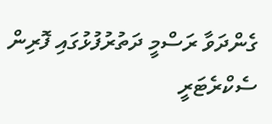ގެންދަވާ ރަސްމީ ދަތުރުފުޅުގައި ފޮރިން ސެކްރެޓަރީ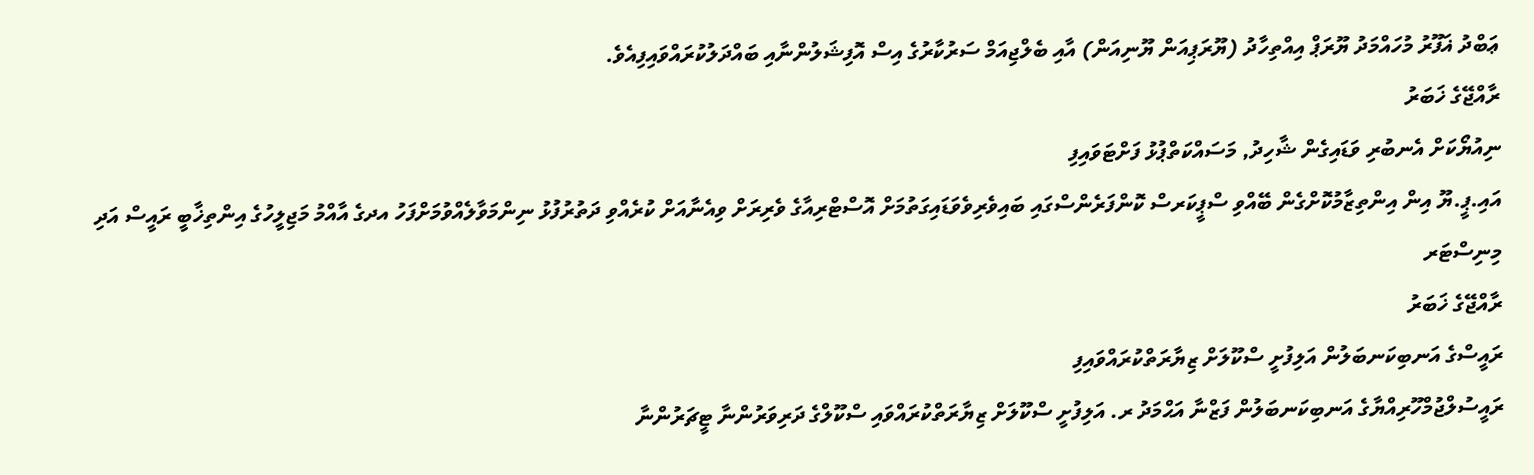ޢަބްދު ޣަފޫރު މުހައްމަދު ޔޫރަޕް އިއްތިހާދު (ޔޫރަޕިއަން ޔޫނިއަން) އާއި ބެލްޖިއަމް ސަރުކާރުގެ އިސް އޮފިޝަލުންނާއި ބައްދަލުކުރައްވައިފިއެވެ.
ރާއްޖޭގެ ޚަބަރު
ނިއުޔޯކަށް އެނބުރި ވަޑައިގެން ޝާހިދު, މަސައްކަތްޕުޅު ފަށްޓަވައިފި
އައި.ޕީ.ޔޫ އިން އިންތިޒާމުކޮށްގެން ބޭއްވި ސްޕީކަރސް ކޮންފަރެންސްގައި ބައިވެރިވެވަޑައިގަތުމަށް އޮސްޓްރިއާގެ ވެރިރަށް ވިއެނާއަށް ކުރެއްވި ދަތުރުފުޅު ނިންމަވާލެއްވުމަށްފަހު އދގެ އާއްމު މަޖިލީހުގެ އިންތިޚާބީ ރައީސް އަދި މިނިސްޓަރ
ރާއްޖޭގެ ޚަބަރު
ރައީސްގެ އަނބިކަނބަލުން އަލިފުށީ ސްކޫލަށް ޒިޔާރަތްކުރައްވައިފި
ރައީސުލްޖުމްހޫރިއްޔާގެ އަނބިކަނބަލުން ފަޒްނާ އަޙްމަދު ރ. އަލިފުށީ ސްކޫލަށް ޒިޔާރަތްކުރައްވައި ސްކޫލްގެ ދަރިވަރުންނާ ޓީޗަރުންނާ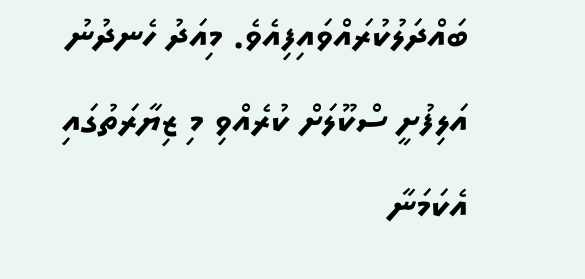ބައްދަލުކުރައްވައިފިއެވެ. މިއަދު ހެނދުނު އަލިފުށީ ސްކޫލަށް ކުރެއްވި މި ޒިޔާރަތުގައި އެކަމަނާ